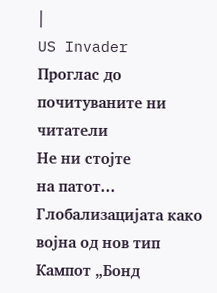|
US Invader
Проглас до
почитуваните ни читатели
Не ни стојте
на патот...
Глобализацијата како војна од нов тип
Кампот „Бонд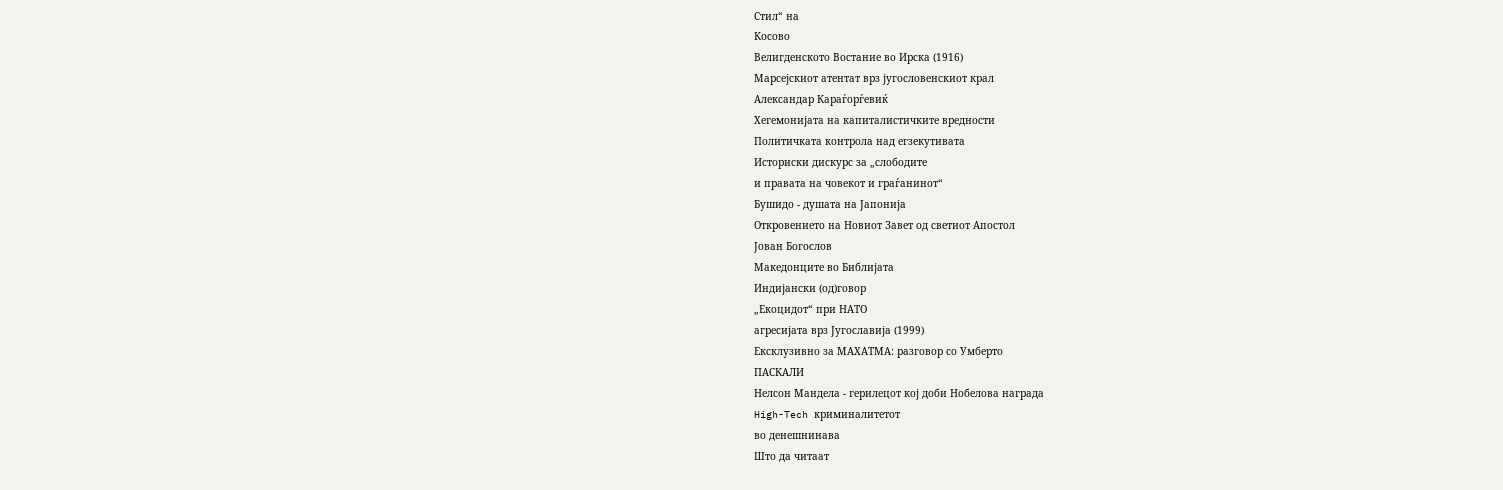Стил“ на
Косово
Велигденското Востание во Ирска (1916)
Марсејскиот атентат врз југословенскиот крал
Александар Караѓорѓевиќ
Хегемонијата на капиталистичките вредности
Политичката контрола над егзекутивата
Историски дискурс за „слободите
и правата на човекот и граѓанинот“
Бушидо - душата на Јапонија
Откровението на Новиот Завет од светиот Апостол
Јован Богослов
Македонците во Библијата
Индијански (од)говор
„Екоцидот“ при НАТО
агресијата врз Југославија (1999)
Ексклузивно за МАХАТМА: разговор со Умберто
ПАСКАЛИ
Нелсон Мандела - герилецот кој доби Нобелова награда
High-Tech криминалитетот
во денешнинава
Што да читаат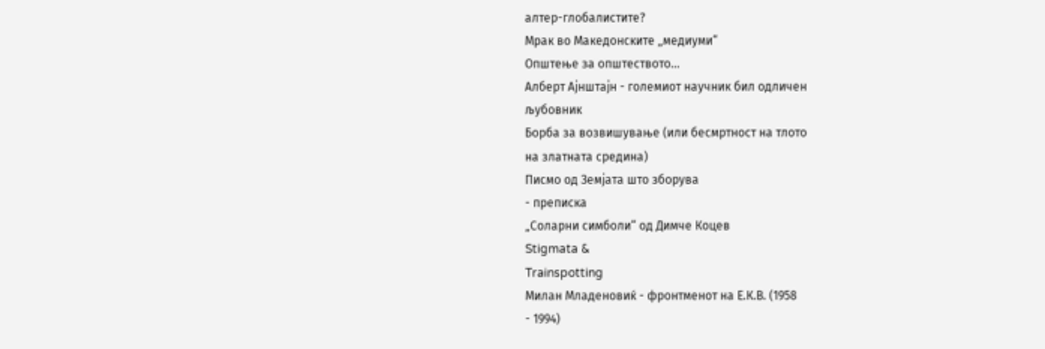алтер-глобалистите?
Мрак во Македонските „медиуми“
Општење за општеството...
Алберт Ајнштајн - големиот научник бил одличен
љубовник
Борба за возвишување (или бесмртност на тлото
на златната средина)
Писмо од Земјата што зборува
- преписка
„Соларни симболи“ од Димче Коцев
Stigmata &
Trainspotting
Милан Младеновиќ - фронтменот на Е.К.В. (1958
- 1994)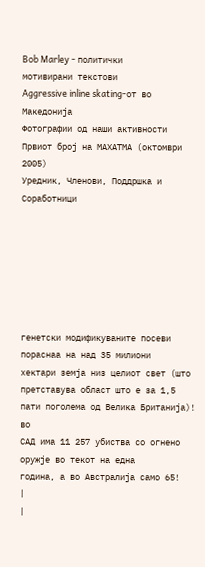Bob Marley - политички
мотивирани текстови
Aggressive inline skating-от во Македонија
Фотографии од наши активности
Првиот број на МАХАТМА (октомври 2005)
Уредник, Членови, Поддршка и Соработници







генетски модификуваните посеви
пораснаа на над 35 милиони
хектари земја низ целиот свет (што претставува област што е за 1,5
пати поголема од Велика Британија)!
во
САД има 11 257 убиства со огнено оружје во текот на една
година, а во Австралија само 65!
|
|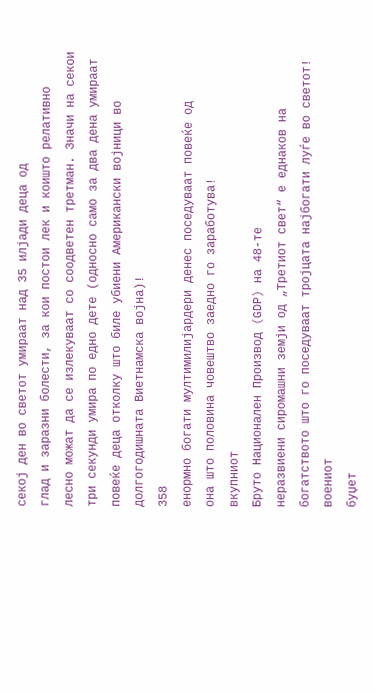секој ден во светот умираат над 35 илјади деца од
глад и заразни болести, за кои постои лек и коишто релативно
лесно можат да се излекуваат со соодветен третман. Значи на секои
три секунди умира по едно дете (односно само за два дена умираат
повеќе деца отколку што биле убиени Американски војници во
долгогодишната Виетнамска војна)!
358
енормно богати мултимилијардери денес поседуваат повеќе од
она што половина човештво заедно го заработува!
вкупниот
Бруто Национален Производ (GDP) на 48-те
неразвиени сиромашни земји од „Третиот свет“ е еднаков на
богатството што го поседуваат тројцата најбогати луѓе во светот!
воениот
буџет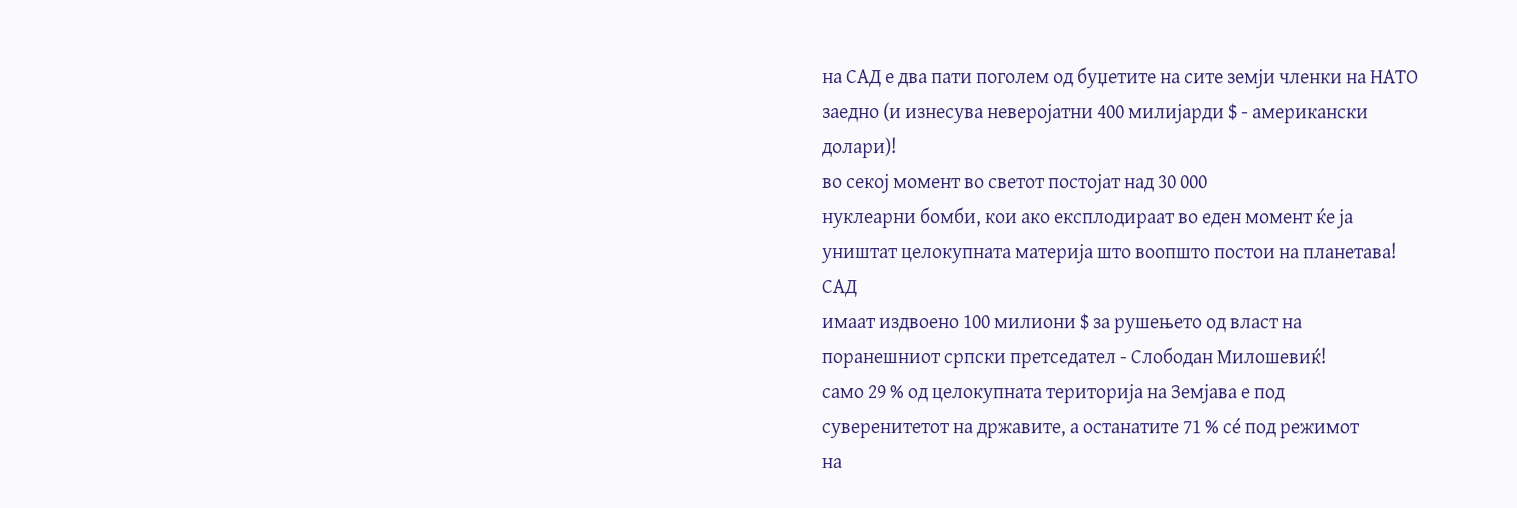на САД е два пати поголем од буџетите на сите земји членки на НАТО
заедно (и изнесува неверојатни 400 милијарди $ - американски
долари)!
во секој момент во светот постојат над 30 000
нуклеарни бомби, кои ако експлодираат во еден момент ќе ја
уништат целокупната материја што воопшто постои на планетава!
САД
имаат издвоено 100 милиони $ за рушењето од власт на
поранешниот српски претседател - Слободан Милошевиќ!
само 29 % од целокупната територија на Земјава е под
суверенитетот на државите, а останатите 71 % сé под режимот
на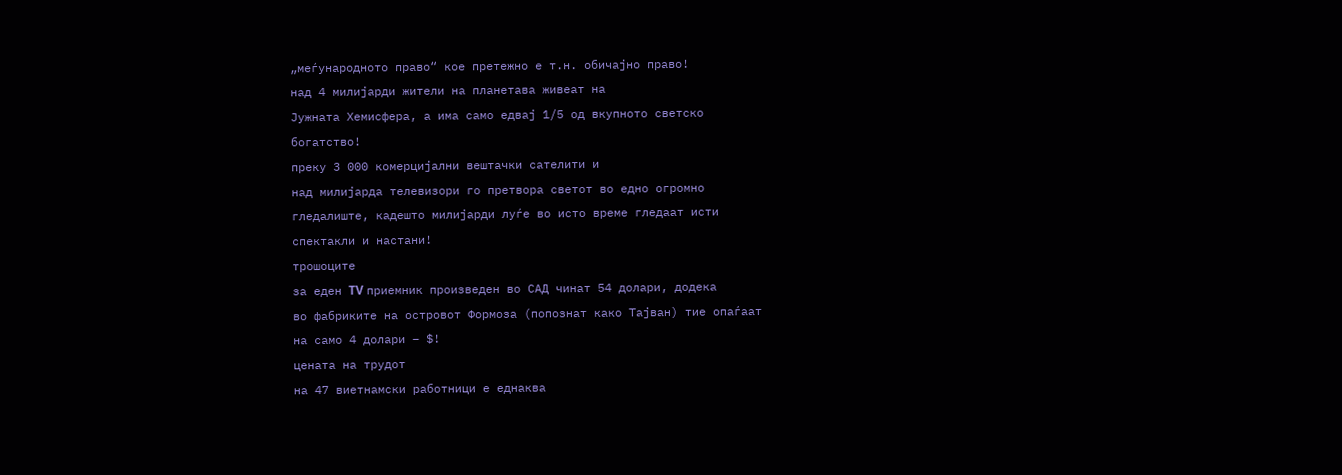„меѓународното право“ кое претежно е т.н. обичајно право!
над 4 милијарди жители на планетава живеат на
Јужната Хемисфера, а има само едвај 1/5 од вкупното светско
богатство!
преку 3 000 комерцијални вештачки сателити и
над милијарда телевизори го претвора светот во едно огромно
гледалиште, кадешто милијарди луѓе во исто време гледаат исти
спектакли и настани!
трошоците
за еден TV приемник произведен во САД чинат 54 долари, додека
во фабриките на островот Формоза (попознат како Тајван) тие опаѓаат
на само 4 долари – $!
цената на трудот
на 47 виетнамски работници е еднаква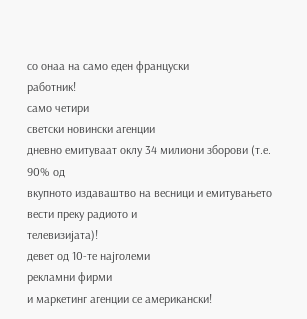со онаа на само еден француски
работник!
само четири
светски новински агенции
дневно емитуваат оклу 34 милиони зборови (т.е. 90% од
вкупното издаваштво на весници и емитувањето вести преку радиото и
телевизијата)!
девет од 10-те најголеми
рекламни фирми
и маркетинг агенции се американски!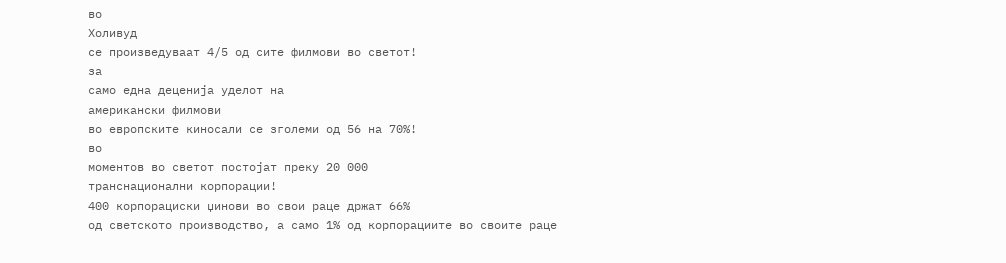во
Холивуд
се произведуваат 4/5 од сите филмови во светот!
за
само една деценија уделот на
американски филмови
во европските киносали се зголеми од 56 на 70%!
во
моментов во светот постојат преку 20 000
транснационални корпорации!
400 корпорациски џинови во свои раце држат 66%
од светското производство, а само 1% од корпорациите во своите раце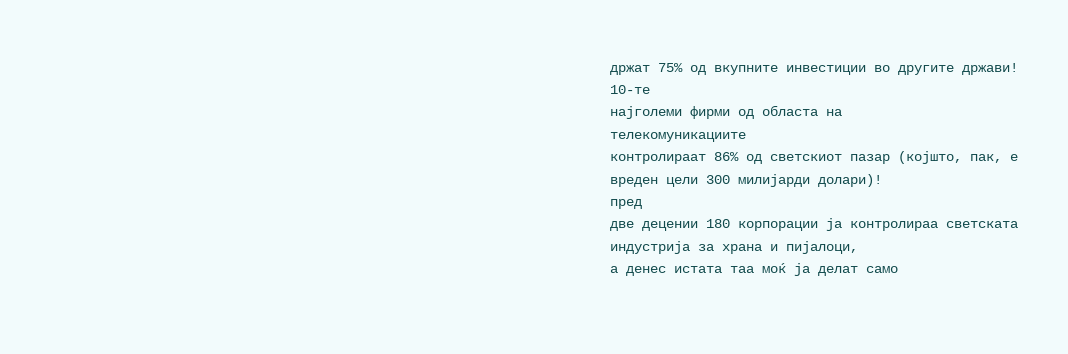држат 75% од вкупните инвестиции во другите држави!
10-те
најголеми фирми од областа на
телекомуникациите
контролираат 86% од светскиот пазар (којшто, пак, е
вреден цели 300 милијарди долари)!
пред
две децении 180 корпорации ја контролираа светската
индустрија за храна и пијалоци,
а денес истата таа моќ ја делат само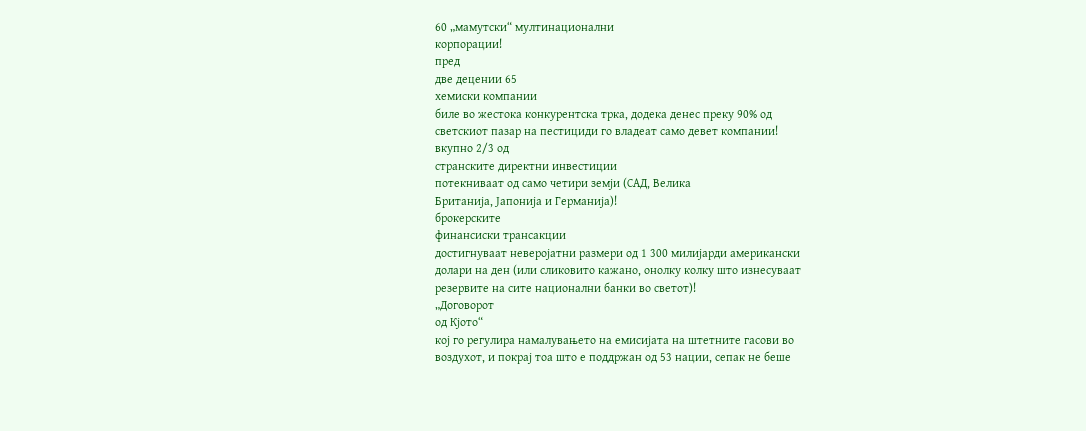60 „мамутски“ мултинационални
корпорации!
пред
две децении 65
хемиски компании
биле во жестока конкурентска трка, додека денес преку 90% од
светскиот пазар на пестициди го владеат само девет компании!
вкупно 2/3 од
странските директни инвестиции
потекниваат од само четири земји (САД, Велика
Британија, Јапонија и Германија)!
брокерските
финансиски трансакции
достигнуваат неверојатни размери од 1 300 милијарди американски
долари на ден (или сликовито кажано, онолку колку што изнесуваат
резервите на сите национални банки во светот)!
„Договорот
од Кјото“
кој го регулира намалувањето на емисијата на штетните гасови во
воздухот, и покрај тоа што е поддржан од 53 нации, сепак не беше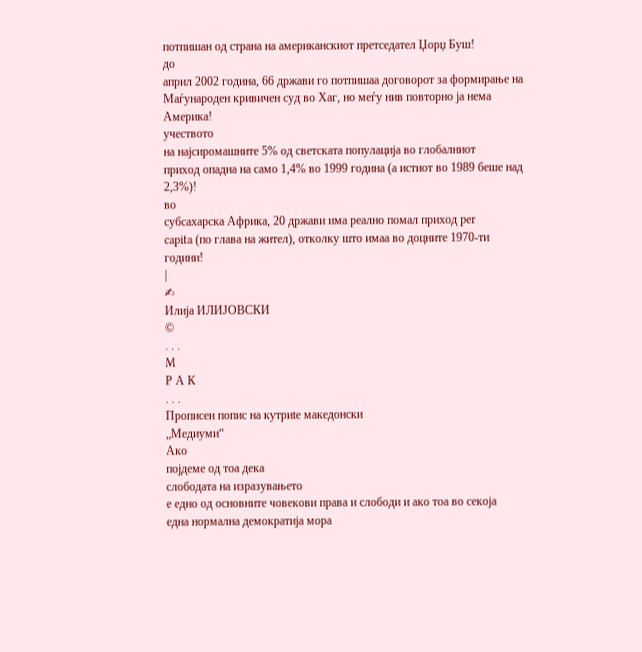потпишан од страна на американскиот претседател Џорџ Буш!
до
април 2002 година, 66 држави го потпишаа договорот за формирање на
Маѓународен кривичен суд во Хаг, но меѓу нив повторно ја нема
Америка!
учеството
на најсиромашните 5% од светската популација во глобалниот
приход опадна на само 1,4% во 1999 година (а истиот во 1989 беше над
2,3%)!
во
субсахарска Африка, 20 држави има реално помал приход per
capita (по глава на жител), отколку што имаа во доцните 1970-ти
години!
|
✍
Илија ИЛИЈОВСКИ
©
. . .
M
Р А К
. . .
Прописен попис на кутриte македонски
„Медиуми“
Ако
појдеме од тоа дека
слободата на изразувањето
е едно од основните човекови права и слободи и ако тоа во секоја
една нормална демократија мора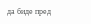да биде пред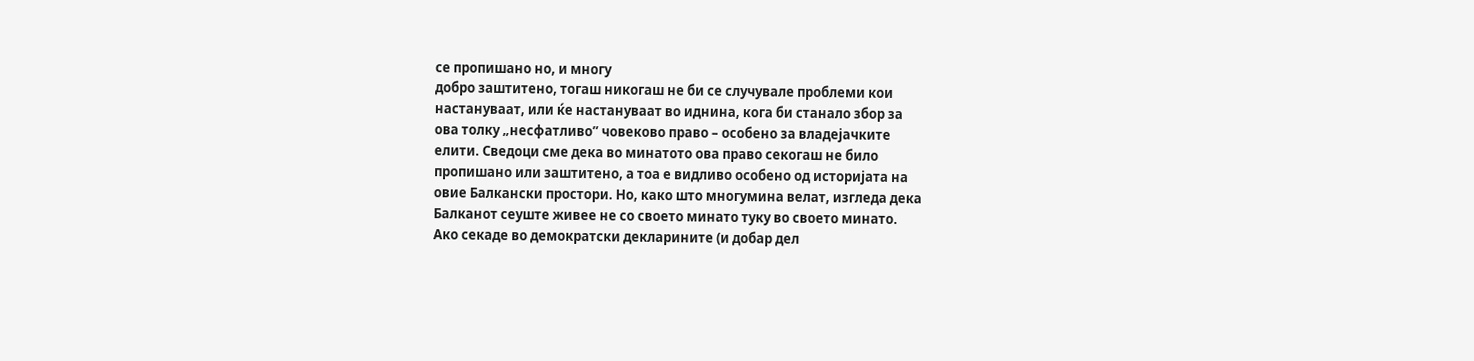се пропишано но, и многу
добро заштитено, тогаш никогаш не би се случувале проблеми кои
настануваат, или ќе настануваат во иднина, кога би станало збор за
ова толку „несфатливо” човеково право – особено за владејачките
елити. Сведоци сме дека во минатото ова право секогаш не било
пропишано или заштитено, а тоа е видливо особено од историјата на
овие Балкански простори. Но, како што многумина велат, изгледа дека
Балканот сеуште живее не со своето минато туку во своето минато.
Ако секаде во демократски декларините (и добар дел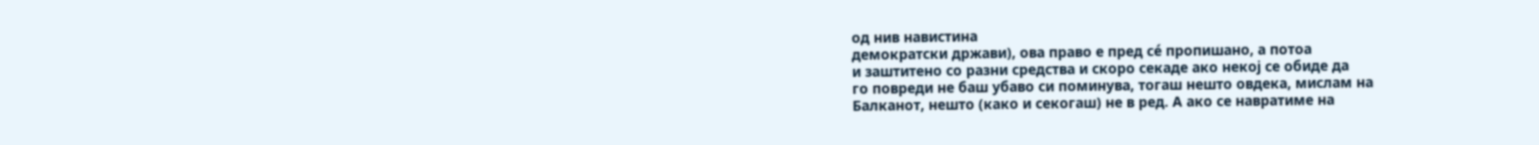од нив навистина
демократски држави), ова право е пред сé пропишано, а потоа
и заштитено со разни средства и скоро секаде ако некој се обиде да
го повреди не баш убаво си поминува, тогаш нешто овдека, мислам на
Балканот, нешто (како и секогаш) не в ред. А ако се навратиме на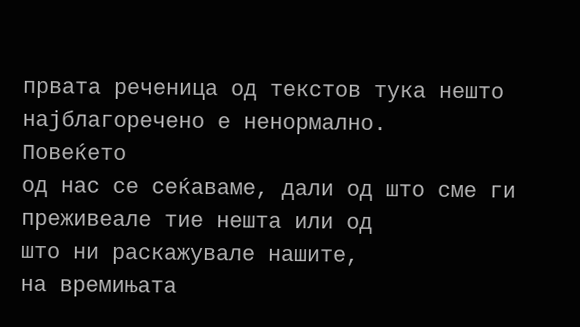првата реченица од текстов тука нешто најблагоречено е ненормално.
Повеќето
од нас се сеќаваме, дали од што сме ги преживеале тие нешта или од
што ни раскажувале нашите,
на времињата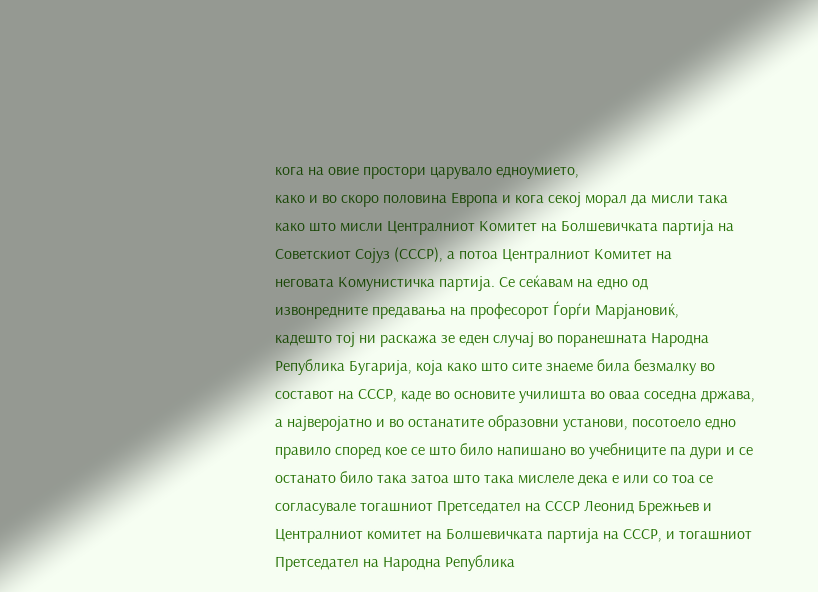кога на овие простори царувало едноумието,
како и во скоро половина Европа и кога секој морал да мисли така
како што мисли Централниот Комитет на Болшевичката партија на
Советскиот Сојуз (СССР), а потоа Централниот Комитет на
неговата Комунистичка партија. Се сеќавам на едно од
извонредните предавања на професорот Ѓорѓи Марјановиќ,
кадешто тој ни раскажа зе еден случај во поранешната Народна
Република Бугарија, која како што сите знаеме била безмалку во
составот на СССР, каде во основите училишта во оваа соседна држава,
а најверојатно и во останатите образовни установи, посотоело едно
правило според кое се што било напишано во учебниците па дури и се
останато било така затоа што така мислеле дека е или со тоа се
согласувале тогашниот Претседател на СССР Леонид Брежњев и
Централниот комитет на Болшевичката партија на СССР, и тогашниот
Претседател на Народна Република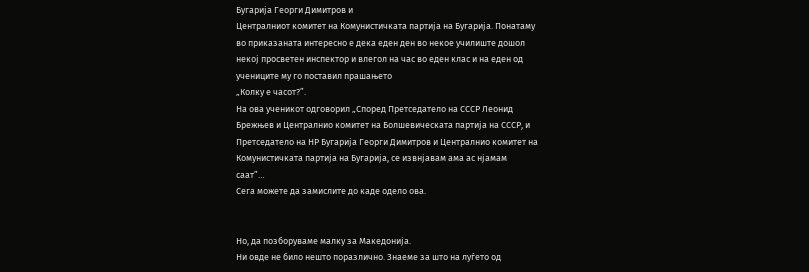Бугарија Георги Димитров и
Централниот комитет на Комунистичката партија на Бугарија. Понатаму
во приказаната интересно е дека еден ден во некое училиште дошол
некој просветен инспектор и влегол на час во еден клас и на еден од
учениците му го поставил прашањето
„Колку е часот?”.
На ова ученикот одговорил „Според Претседатело на СССР Леонид
Брежњев и Централнио комитет на Болшевическата партија на СССР, и
Претседатело на НР Бугарија Георги Димитров и Централнио комитет на
Комунистичката партија на Бугарија, се извнјавам ама ас нјамам
саат”…
Сега можете да замислите до каде одело ова.


Но, да позборуваме малку за Македонија.
Ни овде не било нешто поразлично. Знаеме за што на луѓето од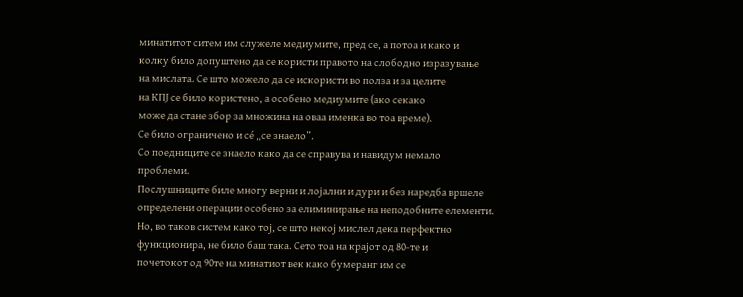минатитот ситем им служеле медиумите, пред се, а потоа и како и
колку било допуштено да се користи правото на слободно изразување
на мислата. Се што можело да се искористи во полза и за целите
на КПЈ се било користено, а особено медиумите (ако секако
може да стане збор за множина на оваа именка во тоа време).
Се било ограничено и сé „се знаело”.
Со поедниците се знаело како да се справува и навидум немало
проблеми.
Послушниците биле многу верни и лојални и дури и без наредба вршеле
определени операции особено за елиминирање на неподобните елементи.
Но, во таков систем како тој, се што некој мислел дека перфектно
функционира, не било баш така. Сето тоа на крајот од 80-те и
почетокот од 90те на минатиот век како бумеранг им се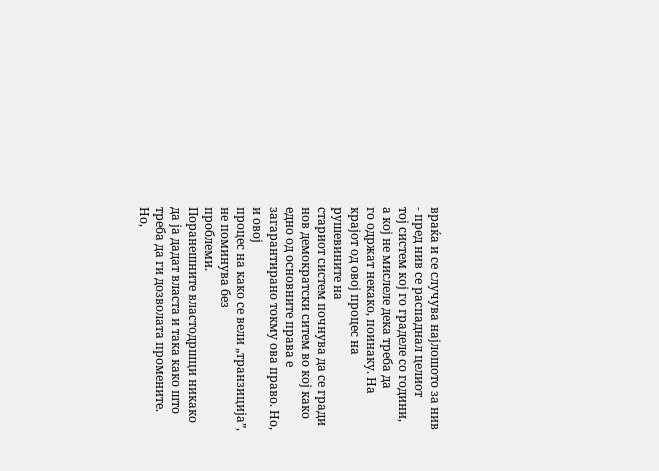враќа и се случува најлошото за нив - пред нив се распаднал целиот
тој систем кој го граделе со години, а кој не мислеле дека треба да
го одржат некако, поинаку. На крајот од овој процес на рушевините на
стариот систем почнува да се гради нов демократски ситем во кој како
едно од основните права е загарантирано токму ова право. Но, и овој
процес на како се вели „транзиција”, не поминува без
проблеми.
Поранешните властодршци никако да ја дадат власта и така како што
треба да ги дозволата промените.
Но,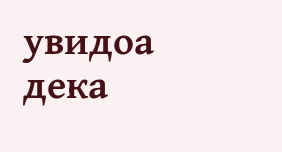увидоа дека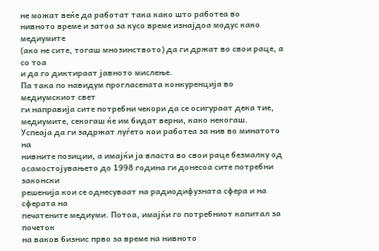не можат веќе да работат така како што работеа во
нивното време и затоа за кусо време изнајдоа модус како медиумите
(ако не сите, тогаш мнозинството) да ги држат во свои раце, а со тоа
и да го диктираат јавното мислење.
Па така по навидум прогласената конкуренција во медиумскиот свет
ги направија сите потребни чекори да се осигураат дека тие,
медиумите, секогаш ќе им бидат верни, како некогаш.
Успеаја да ги задржат луѓето кои работеа за нив во минатото на
нивните позиции, а имајќи ја власта во свои раце безмалку од
осамостојувањето до 1998 година ги донесоа сите потребни законски
решенија кои се однесуваат на радиодифузната сфера и на сферата на
печатените медиуми. Потоа, имајќи го потребниот капитал за почеток
на ваков бизнис прво за време на нивното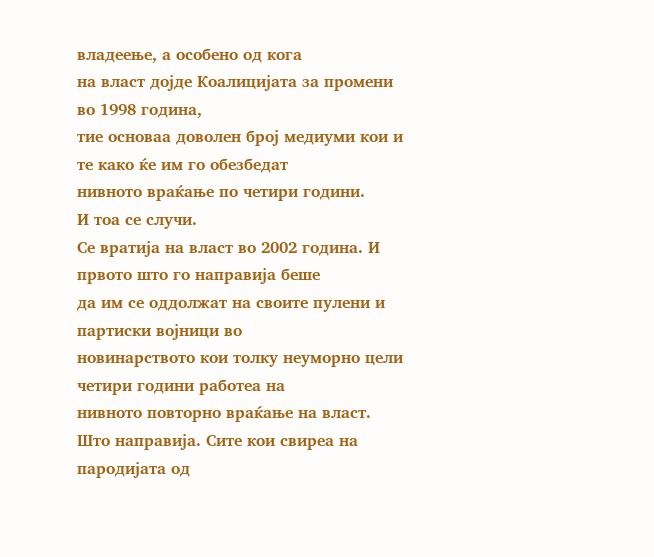владеење, а особено од кога
на власт дојде Коалицијата за промени во 1998 година,
тие основаа доволен број медиуми кои и те како ќе им го обезбедат
нивното враќање по четири години.
И тоа се случи.
Се вратија на власт во 2002 година. И првото што го направија беше
да им се оддолжат на своите пулени и партиски војници во
новинарството кои толку неуморно цели четири години работеа на
нивното повторно враќање на власт.
Што направија. Сите кои свиреа на пародијата од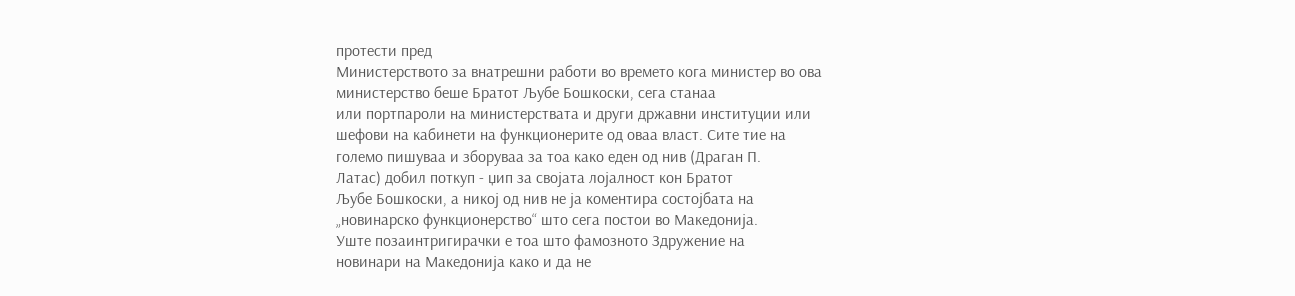протести пред
Министерството за внатрешни работи во времето кога министер во ова
министерство беше Братот Љубе Бошкоски, сега станаа
или портпароли на министерствата и други државни институции или
шефови на кабинети на функционерите од оваа власт. Сите тие на
големо пишуваа и зборуваа за тоа како еден од нив (Драган П.
Латас) добил поткуп - џип за својата лојалност кон Братот
Љубе Бошкоски, а никој од нив не ја коментира состојбата на
„новинарско функционерство“ што сега постои во Македонија.
Уште позаинтригирачки е тоа што фамозното Здружение на
новинари на Македонија како и да не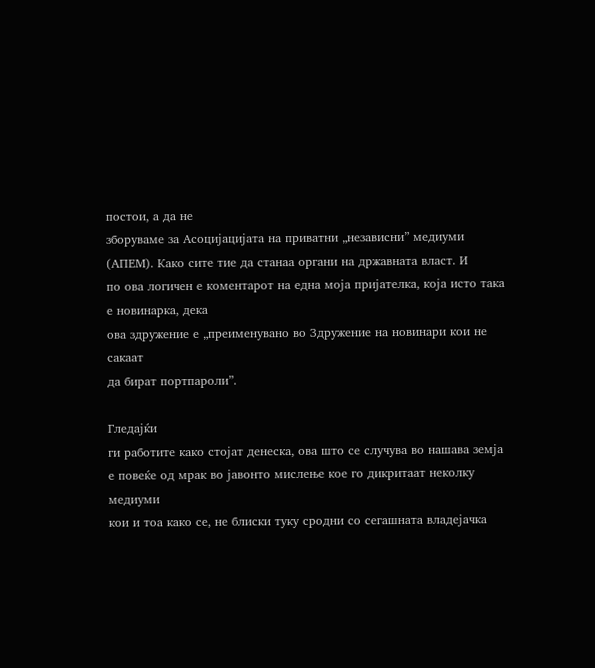постои, а да не
зборуваме за Асоцијацијата на приватни „независни” медиуми
(АПЕМ). Како сите тие да станаа органи на државната власт. И
по ова логичен е коментарот на една моја пријателка, која исто така
е новинарка, дека
ова здружение е „преименувано во Здружение на новинари кои не сакаат
да бират портпароли”.

Гледајќи
ги работите како стојат денеска, ова што се случува во нашава земја
е повеќе од мрак во јавонто мислење кое го дикритаат неколку медиуми
кои и тоа како се, не блиски туку сродни со сегашната владејачка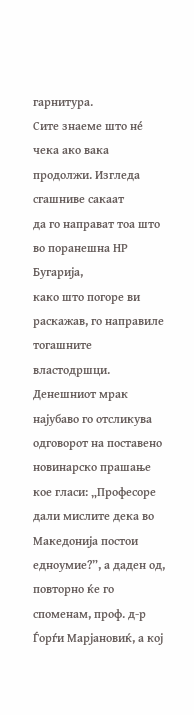гарнитура.
Сите знаеме што нé чека ако вака продолжи. Изгледа сгашниве сакаат
да го направат тоа што во поранешна НР Бугарија,
како што погоре ви раскажав, го направиле тогашните властодршци.
Денешниот мрак најубаво го отсликува одговорот на поставено
новинарско прашање кое гласи: „Професоре дали мислите дека во
Македонија постои едноумие?”, а даден од, повторно ќе го
споменам, проф. д-р Ѓорѓи Марјановиќ, а кој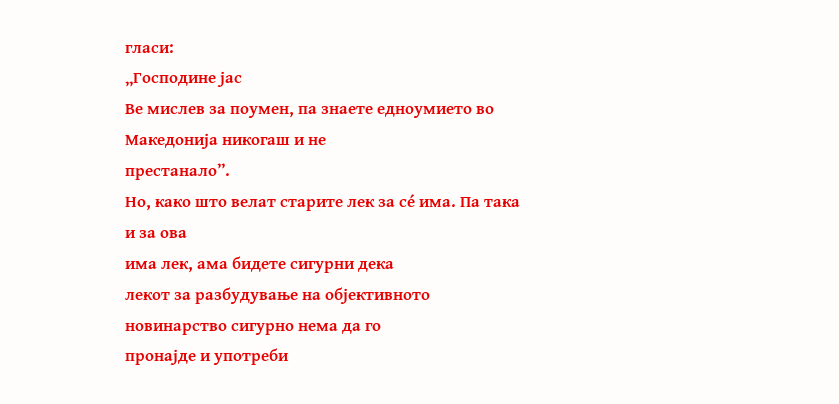гласи:
„Господине јас
Ве мислев за поумен, па знаете едноумието во Македонија никогаш и не
престанало”.
Но, како што велат старите лек за сé има. Па така и за ова
има лек, ама бидете сигурни дека
лекот за разбудување на објективното новинарство сигурно нема да го
пронајде и употреби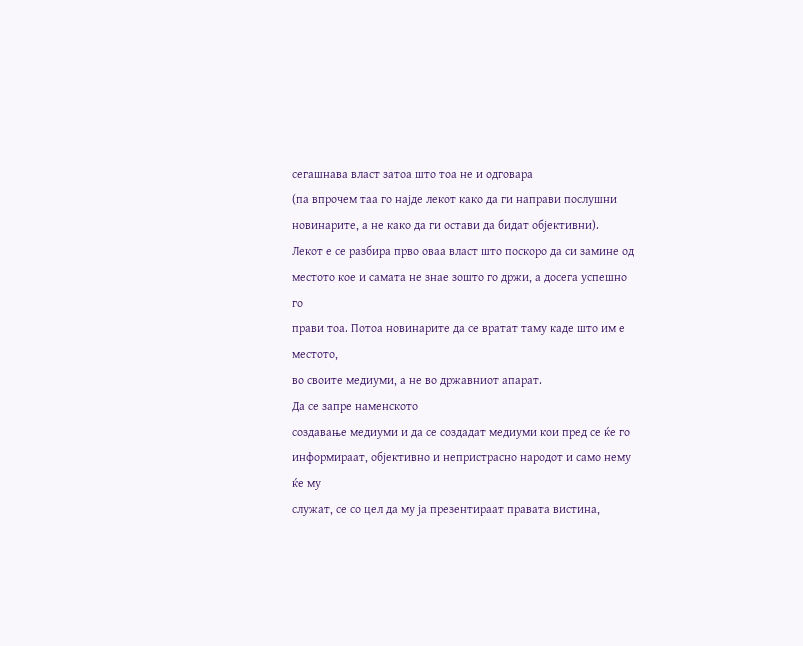сегашнава власт затоа што тоа не и одговара
(па впрочем таа го најде лекот како да ги направи послушни
новинарите, а не како да ги остави да бидат објективни).
Лекот е се разбира прво оваа власт што поскоро да си замине од
местото кое и самата не знае зошто го држи, а досега успешно го
прави тоа. Потоа новинарите да се вратат таму каде што им е местото,
во своите медиуми, а не во државниот апарат.
Да се запре наменското
создавање медиуми и да се создадат медиуми кои пред се ќе го
информираат, објективно и непристрасно народот и само нему ќе му
служат, се со цел да му ја презентираат правата вистина,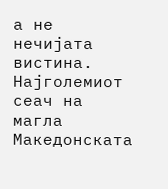а не
нечијата вистина. Најголемиот сеач на магла Македонската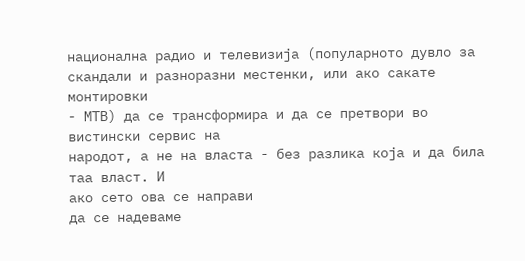национална радио и телевизија (популарното дувло за
скандали и разноразни местенки, или ако сакате монтировки
- МТВ) да се трансформира и да се претвори во вистински сервис на
народот, а не на власта - без разлика која и да била таа власт. И
ако сето ова се направи
да се надеваме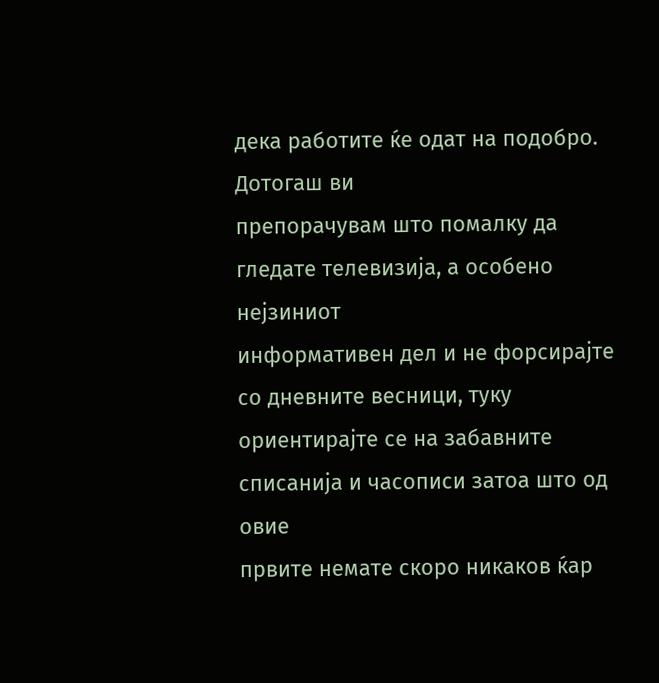дека работите ќе одат на подобро. Дотогаш ви
препорачувам што помалку да гледате телевизија, а особено нејзиниот
информативен дел и не форсирајте со дневните весници, туку
ориентирајте се на забавните списанија и часописи затоа што од овие
првите немате скоро никаков ќар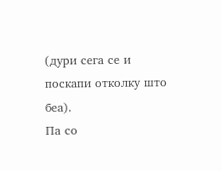(дури сега се и поскапи отколку што
беа).
Па со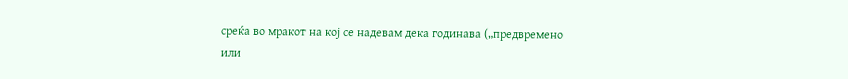среќа во мракот на кој се надевам дека годинава („предвремено
или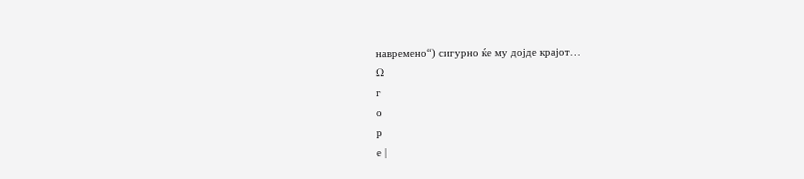навремено“) сигурно ќе му дојде крајот…
Ω
г
о
р
е |